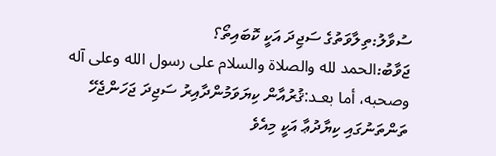ސުވާލު:ތިލާވަތުގެ ސަޖިދަ އަކީ ކޮބައިތޯ؟
ޖަވާބު:الحمد لله والصلاة والسلام على رسول الله وعلى آله وصحبه، أما بعـد:ޤުރުއާން ކިޔަވަމުންދާއިރު ސަޖިދަ ޖަހަންޖެހޭ ތަންތަނުގައި ކިޔާދުޢާ އަކީ މިއެވެ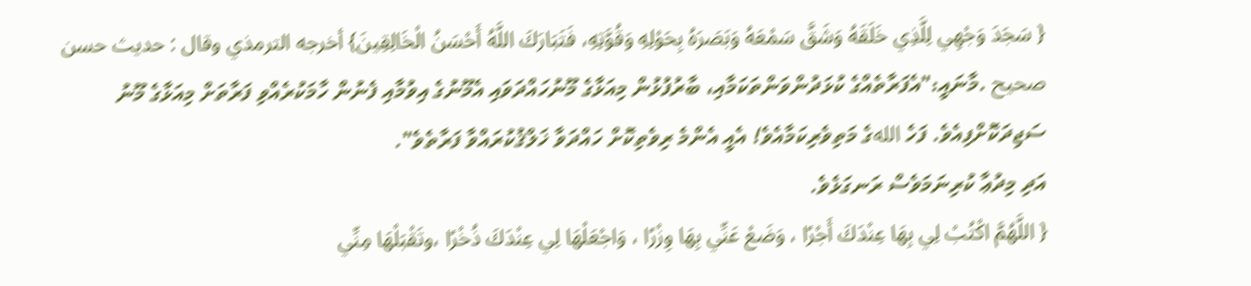{ سَجَدَ وَجْهِي لِلَّذِي خَلَقَهُ وَشَقَّ سَمْعَهُ وَبَصَرَهُ بِحَوْلِهِ وَقُوَّتِهِ، فَتَبَارَكَ اللَّهُ أَحْسَنُ الْخَالِقِينَ} أخرجه الترمذي وقال : حديث حسن صحيح .މާނައީ:"އެފަރާތެއްގެ ކުޅަދުންވަންތަކަމާއި، ބާރުފުޅުން މިއަޅާގެ މޫނުހައްދަވައި އެމޫނުގެ އިވުމާއި ފެނުން ހާމަކުރެއްވި ފަރާތަށް މިއަޅާގެ މޫނު ސަޖިދަކޮށްފިއެވެ. ފަހެ اللهގެ މަތިވެރިކަމާއެވެ! އެއީ އެންމެ ރިވެތިކޮށް ހައްދަވާ ޚަލްޤުކުރައްވާ ފަރާތެވެ".
އަދި މިދުޢާ ކުރިނަމަވެސް ރަނގަޅެވެ.
{ اللَّهُمَّ اكْتُبْ لِي بِهَا عِنْدَكَ أَجْرًا ، وَضَعْ عَنِّي بِهَا وِزْرًا ، وَاجْعَلْهَا لِي عِنْدَكَ ذُخْرًا ،وتَقْبَلْهَا مِنِّي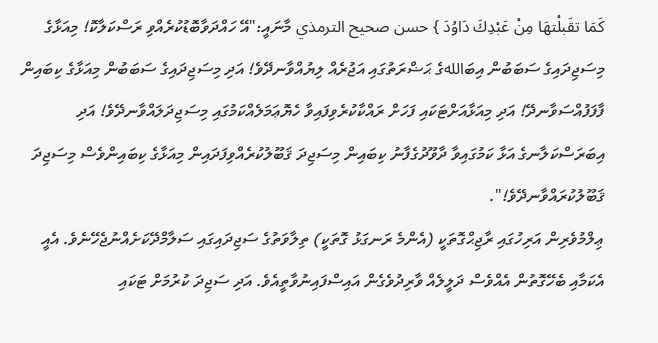كَمَا تقَبلْتهَا مِنْ عَبْدِكَ دَاوُدَ } حسن صحيح الترمذي މާނައީ:"އޭ ހައްދަވާބޮޑުކުރެއްވި ރަސްކަލާކޮ! މިއަޅާގެ މިސަޖިދައިގެ ސަބަބުން އިބަاللهގެ ޙަޟްރަތުގައި އަޖުރެއް ލިޔުއްވާނދޭވެ! އަދި މިސަޖިދައިގެ ސަބަބުން މިއަޅާގެ ކިބައިން ފާފަފުއްސަވާނދޭ! އަދި މިއަޅާއަށްޓަކައި ފަހަށް ރައްކާކުރެވިފައިވާ ހެޔޮޢަމަލެއްކަމުގައި މިސަޖިދަލައްވާނދޭވެ! އަދި އިބަރަސްކަލާނގެ އަޅާ ކަމުގައިވާ ދާވޫދުގެފާނު ކިބައިން މިސަޖިދަ ޤަބޫލުކުރެއްވިފަދައިން މިއަޅާގެ ކިބައިންވެސް މިސަޖިދަ ޤަބޫލުކުރައްވާނދޭވެ!".
ޢިލްމުވެރިން އަރިހުގައި ރާޖިޙްގޮތަކީ (އެންމެ ރަނގަޅު ގޮތަކީ) ތިލާވަތުގެ ސަޖިދައިގައި ސަލާމްދޭކަށެއްނުޖެހޭނެވެ. އެއީ އެކަމާއި ބެހޭގޮތުން އެއްވެސް ދަލީލެއް ވާރިދުވެގެން އައިސްފައިނުވާތީއެވެ. އަދި ސަޖިދަ ކުރުމަށް ޓަކައި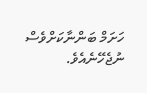ހަށަމް ބަންނާކަށްވެސް ނުޖެހޭނެއެވެ.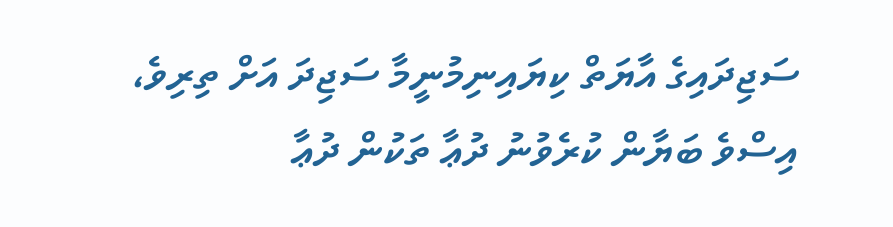ސަޖިދައިގެ އާޔަތް ކިޔައިނިމުނީމާ ސަޖިދަ އަށް ތިރިވެ، އިސްވެ ބަޔާން ކުރެވުނު ދުޢާ ތަކުން ދުޢާ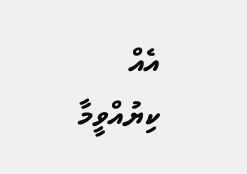އެއް ކިޔުއްވީމާ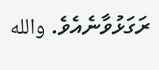ރަގަޅުވާނެއެވެ. والله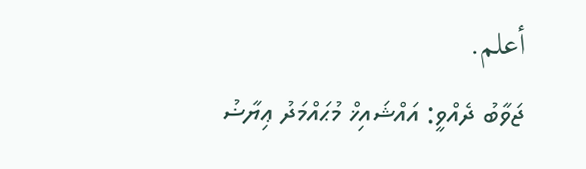أعلم.
ޖަވާބު ދެއްވީ: އައްޝައިޚް މުޙައްމަދު ޢިޔާޟު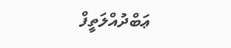ޢަބްދުއްލަތީފް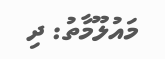މައުލޫމާތު: ދި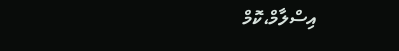އިސްލާމް،ކޮމް